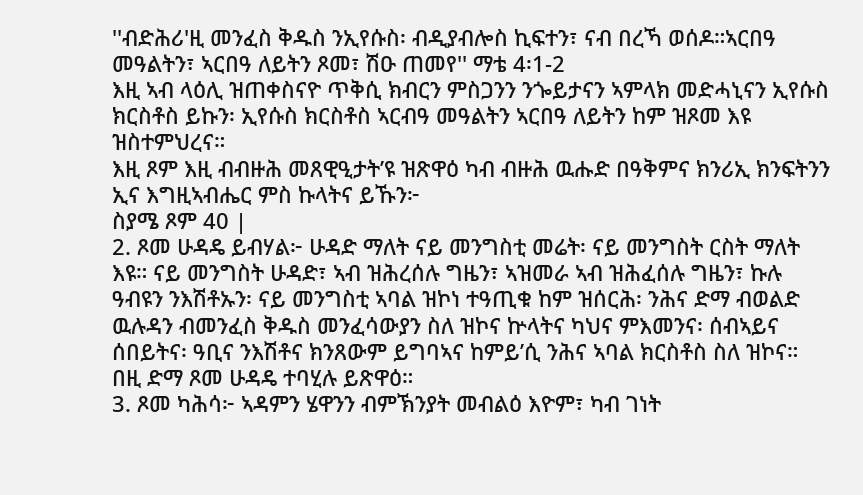''ብድሕሪ'ዚ መንፈስ ቅዱስ ንኢየሱስ፡ ብዲያብሎስ ኪፍተን፣ ናብ በረኻ ወሰዶ።ኣርበዓ መዓልትን፣ ኣርበዓ ለይትን ጾመ፣ ሽዑ ጠመየ'' ማቴ 4፡1-2
እዚ ኣብ ላዕሊ ዝጠቀስናዮ ጥቅሲ ክብርን ምስጋንን ንጐይታናን ኣምላክ መድሓኒናን ኢየሱስ ክርስቶስ ይኩን፡ ኢየሱስ ክርስቶስ ኣርብዓ መዓልትን ኣርበዓ ለይትን ከም ዝጾመ እዩ ዝስተምህረና።
እዚ ጾም እዚ ብብዙሕ መጸዊዒታት’ዩ ዝጽዋዕ ካብ ብዙሕ ዉሑድ በዓቅምና ክንሪኢ ክንፍትንን ኢና እግዚኣብሔር ምስ ኩላትና ይኹን፦
ስያሜ ጾም 40 |
2. ጾመ ሁዳዴ ይብሃል፦ ሁዳድ ማለት ናይ መንግስቲ መሬት፡ ናይ መንግስት ርስት ማለት እዩ። ናይ መንግስት ሁዳድ፣ ኣብ ዝሕረሰሉ ግዜን፣ ኣዝመራ ኣብ ዝሕፈሰሉ ግዜን፣ ኩሉ ዓብዩን ንእሽቶኡን፡ ናይ መንግስቲ ኣባል ዝኮነ ተዓጢቁ ከም ዝሰርሕ፡ ንሕና ድማ ብወልድ ዉሉዳን ብመንፈስ ቅዱስ መንፈሳውያን ስለ ዝኮና ኵላትና ካህና ምእመንና፡ ሰብኣይና ሰበይትና፡ ዓቢና ንእሽቶና ክንጸውም ይግባኣና ከምይ’ሲ ንሕና ኣባል ክርስቶስ ስለ ዝኮና። በዚ ድማ ጾመ ሁዳዴ ተባሂሉ ይጽዋዕ።
3. ጾመ ካሕሳ፦ ኣዳምን ሄዋንን ብምኽንያት መብልዕ እዮም፣ ካብ ገነት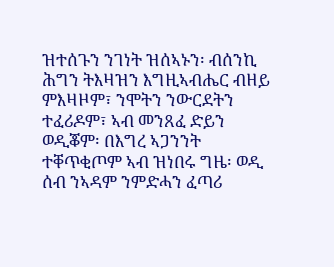ዝተሰጉን ንገነት ዝሰኣኑን፡ ብሰንኪ ሕግን ትእዛዝን እግዚኣብሔር ብዘይ ምእዛዞም፣ ንሞትን ንውርደትን ተፈሪዶም፣ ኣብ መንጸፈ ድይን ወዲቖም፡ በእግረ ኣጋንንት ተቐጥቂጦም ኣብ ዝነበሩ ግዜ፡ ወዲ ሰብ ንኣዳም ንምድሓን ፈጣሪ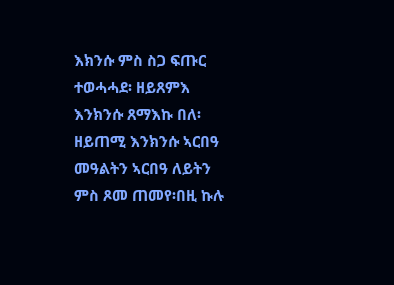እክንሱ ምስ ስጋ ፍጡር ተወሓሓደ፡ ዘይጸምእ እንክንሱ ጸማእኩ በለ፡ ዘይጠሚ እንክንሱ ኣርበዓ መዓልትን ኣርበዓ ለይትን ምስ ጾመ ጠመየ፡በዚ ኩሉ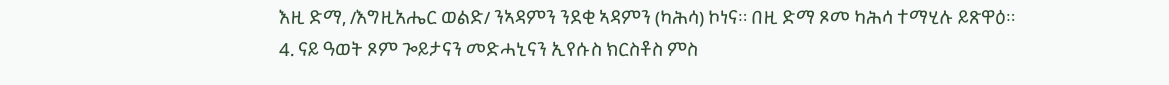እዚ ድማ, /እግዚአሔር ወልድ/ ንኣዳምን ንደቂ ኣዳምን (ካሕሳ) ኮነና። በዚ ድማ ጾመ ካሕሳ ተማሂሉ ይጽዋዕ።
4. ናይ ዓወት ጾም ጐይታናን መድሓኒናን ኢየሱስ ክርስቶስ ምስ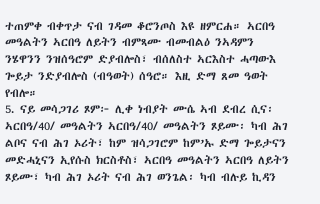ተጠምቀ ብቀጥታ ናብ ገዳመ ቆሮንጦስ እዩ ዘምርሐ። ኣርበዓ መዓልትን ኣርበዓ ለይትን ብምጻሙ ብመብልዕ ንኣዳምን ንሄዋንን ንዝሰዓሮም ድያብሎስ፣ ብሰለስተ ኣርእስተ ሓጣውእ ጐይታ ንድያብሎስ (ብዓወት) ሰዓሮ። እዚ ድማ ጸመ ዓወት የብሎ።
5. ናይ መሳጋገሪ ጾም፦ ሊቀ ነብያት ሙሴ ኣብ ደብረ ሲና፡ ኣርበዓ/40/ መዓልትን ኣርበዓ/40/ መዓልትን ጾይሙ፡ ካብ ሕገ ልቦና ናብ ሕገ ኦሪት፣ ከም ዝሳጋገሮም ከም’ኡ ድማ ጐይታናን መድሓኒናን ኢየሱስ ክርስቶስ፣ ኣርበዓ መዓልትን ኣርበዓ ለይትን ጾይሙ፣ ካብ ሕገ ኦሪት ናብ ሕገ ወንጌል፡ ካብ ብሉይ ኪዳን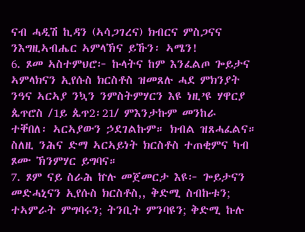ናብ ሓዲሽ ኪዳን (ኣሳጋገረና) ክብርና ምስጋናና ንእግዚኣብሔር ኣምላኽና ይኹን፡ ኣሜን!
6. ጾመ ኣስተምህሮ፦ ኩላትና ከም እንፈልጦ ጐይታና ኣምላክናን ኢየሱስ ክርስቶስ ዝመጸሉ ሓደ ምክንያት ንዓና ኣርኣያ ንኳን ንምስትምሃርን እዩ ነዚ’ዩ ሃዋርያ ጴጥሮስ /1ይ ጴጥ2፡21/ ምእንታኩም መንከራ ተቐበለ፡ ኣርኣያውን ኃደገልኩም። ክብል ዝጸሓፈልና። ስለዚ ንሕና ድማ ኣርኣይነት ክርስቶስ ተጠቂምና ካብ ጾሙ ኽንምሃር ይግባና።
7. ጾም ናይ ስራሕ ኵሉ መጀመርታ እዩ፦ ጐይታናን መድሓኒናን ኢየሱስ ክርስቶስ,, ቅድሚ ስብኩቱን; ተኣምራት ምግባሩን; ትንቢት ምንባዩን; ቅድሚ ኩሉ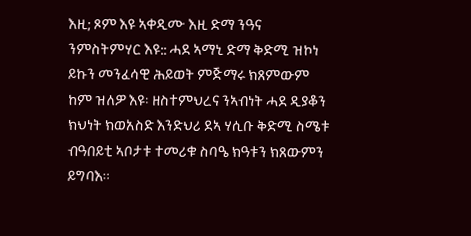እዚ; ጾም እዩ ኣቀዲሙ እዚ ድማ ንዓና ንምስትምሃር እዩ:: ሓደ ኣማኒ ድማ ቅድሚ ዝኮነ ይኩን መንፈሳዊ ሕይወት ምጅማሩ ክጸምውም ከም ዝለዎ እዩ፡ ዘስተምህረና ንኣብነት ሓደ ዲያቆን ክህነት ክወአስድ እንድህሪ ደኣ ሃሲቡ ቅድሚ ስሜቱ ብዓበይቲ ኣቦታቱ ተመሪቁ ስባዔ ክዓቱን ክጸውምን ይግባእ።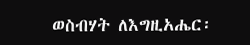ወስብሃት ለእግዚአሔር፡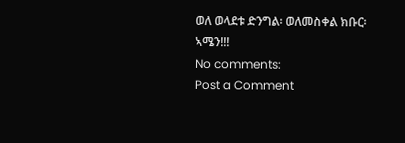ወለ ወላደቱ ድንግል፡ ወለመስቀል ክቡር፡
ኣሜን!!!
No comments:
Post a Comment